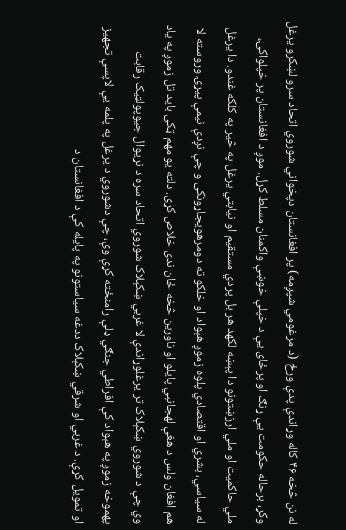له نن څخه ۴۶ کاله وړاندې پدې ورځ (د مرغومي شپږمه) پر افغانستان دپخواني شوروي اتحاد سرو لښکرو یرغل وکړ، برحاله حکومت یې ړنګ او پرځای یې د خپلې خوښې واکمنان مسلط کړل. موږ د افغانستان پر خپلواکۍ، ملي حاکمیت او ملي ارزښتونو دا پېښه لکهد هر بل پردي مستقیم او نیابتي یرغل په څیر په کلکه غندو. دا یرغل له سیاسي، بشري او اقتصادي پلوه زموږ هېواد او خلکو ته دومرهویجاړونکی و چې نږدې نیمې پیړۍ وروسته لا هم افغان ولس د هغې لهجانبي پایلو او ناورین څخه ځان ندی خلاص کړی. دلته یو مهم ټکی باید تل زموږ په یاد وي چې د شوروي ښکېلاک تر یرغلوړاندې لا غربي ښکېلاک شوروي اتحاد سره د نړیوال جیوپولټیک رقابت پهموخه زموږ په هېواد کې افراطي جنګي ډلې رامنځته کړې وې، چې دشوروي د یرغل په پلمه یې لاپسې تجهیز او تمویل کړې. د غربي او شرقي ښکېلاک ددغه سیاستونو په پایله کې د افغانستان د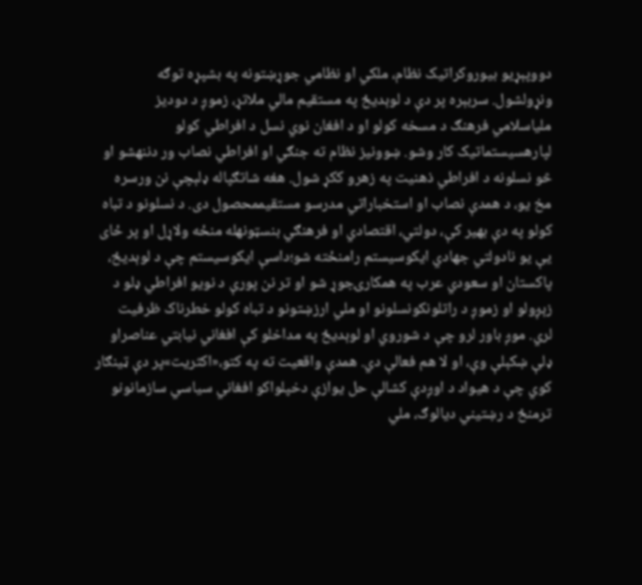دووپېړیو بیوروکراتیک نظام، ملکي او نظامي جوړښتونه په بشپړه توګه ونړولشول. سربېره پر دې د لوېدیځ په مستقیم مالي ملاتړ، زموږ د دودیز ملياسلامي فرهنګ د مسخه کولو او د افغان نوي نسل د افراطي کولو لپارهسیستماتیک کار وشو. ښوونیز نظام ته جنګي او افراطي نصاب ور دننهشو او څو نسلونه د افراطي ذهنیت په زهرو ککړ شول. هغه شاتګپاله ډلېچې نن ورسره مخ یو، د همدې نصاب او استخباراتي مدرسو مستقیممحصول دی. د نسلونو د تباه کولو په دې بهیر کې، دولتي، اقتصادي او فرهنګي بنسټونهله منځه ولاړل او پر ځای یې یو نادولتي جهادي ایکوسیستم رامنځته شو؛داسې ایکوسیستم چې د لوېدیځ، پاکستان او سعودي عرب په همکارۍجوړ شو او تر نن پورې د نویو افراطي ډلو د زېږولو او زموږ د راتلونکونسلونو او ملي ارزښتونو د تباه کولو خطرناک ظرفیت لري. موږ باور لرو چې د شوروي او لوېدیځ په مداخلو کې افغاني نیابتي عناصراو ډلې ښکېلې وې، او لا هم فعالې دي. همدې واقعیت ته په کتو،«اکثریت»پر دې ټینګار کوي چې د هیواد د اوږدې کشالې حل یوازې دخپلواکو افغاني سیاسي سازمانونو ترمنځ د رښتیني دیالوګ، ملي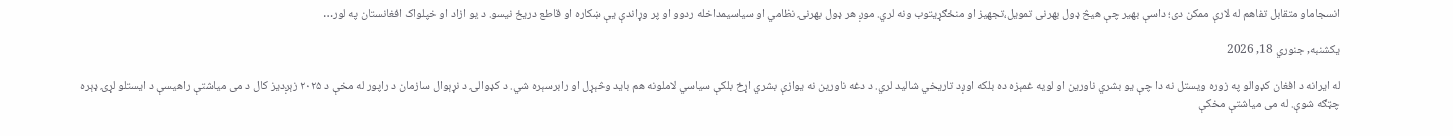انسجاماو متقابل تفاهم له لارې ممکن دی؛ داسې بهیر چې هیڅ ډول بهرنی تمویل،تجهیز او منځګړیتوب ونه لري. موږ هر ډول بهرنۍ نظامي او سیاسيمداخله ردوو او پر وړاندې یې ښکاره او قاطع دریځ نیسو. د یو ازاد او خپلواک افغانستان په لور…

یکشنبه, جنوري 18, 2026

له ايرانه د افغان کډوالو په زوره ویستل نه دا چې يو بشري ناورین او لویه غمېزه ده بلکه اوږد تاریخي شالید لري. د دغه ناورین نه یوازې بشري اړخ بلکې سیاسي لاملونه هم باید وڅېړل او رابرسېره شي. د کډوالۍ د نړېوال سازمان د راپور له مخې د ۲۰۲۵ زېږديز کال د می مياشتې راهيسې د ایستلو لړۍ ډېره چټګه شوې. له می میاشتې مخکې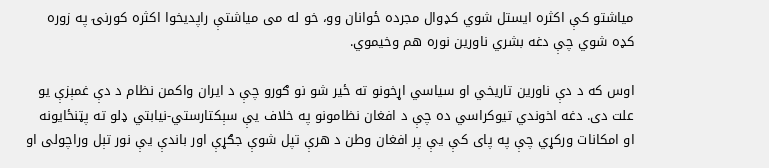میاشتو کې اکثره ایستل شوي کډوال مجرده ځوانان وو، خو له می میاشتې راپدیخوا اکثره کورنۍ په زوره کډه شوي چې دغه بشري ناورین نوره هم وخيموي.

اوس که د دې ناورین تاریخي او سیاسي اړخونو ته ځير شو نو ګورو چې د ايران واکمن نظام د دې غمېزې يو علت دی. دغه اخوندي تيوکراسي ده چې د افغان نظامونو په خلاف یې سېکتارستي-نیابتي ډلو ته پټنځایونه او امکانات ورکړي چې په پای کې يې پر افغان وطن د هرې تپل شوې جګړې اور باندې یې نور تېل وراچولی او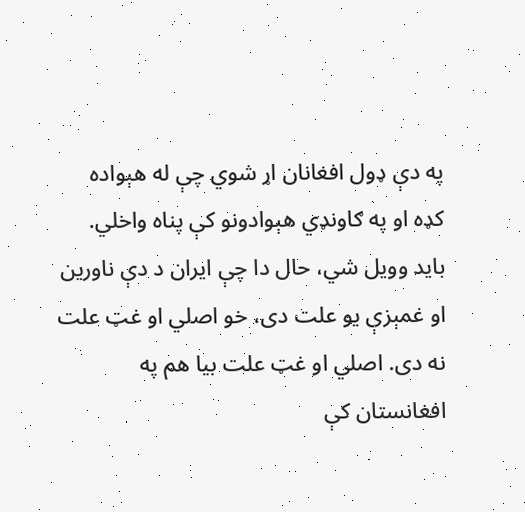په دې ډول افغانان اړ شوي چې له هېواده کډه او په ګاونډي هېوادونو کې پناه واخلي. بايد وويل شي، حال دا چې ايران د دې ناورین او غمېزې يو علت دی، خو اصلي او غټ علت نه دی. اصلي او غټ علت بیا هم په افغانستان کې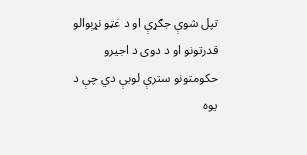تپل شوې جګړې او د غټو نړېوالو قدرتونو او د دوی د اجیرو حکومتونو سترې لوبې دي چې د یوه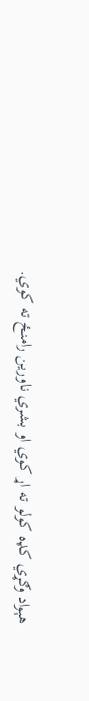هېواد وګړي کډه کولو ته اړ کوي او بشري ناورین رامنځ ته کوي.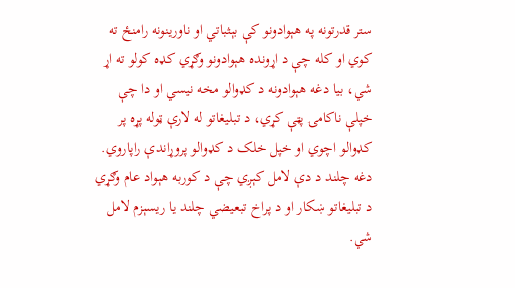ستر قدرتونه په هېوادونو کې بېثباتي او ناورینونه رامنځ ته کوي او کله چې د اړونده هېوادونو وګړي کډه کولو ته اړ شي، بیا دغه هېوادونه د کډوالو مخه نیسي او دا چې خپلې ناکامۍ پټې کړي، د تبلیغاتو له لارې ټوله پړه پر کډوالو اچوي او خپل خلک د کډوالو پروړاندې راپاروي. دغه چلند د دې لامل کېږي چې د کوربه هېواد عام وګړي د تبلیغاتو ښکار او د پراخ تبعیضي چلند یا ریسېزم لامل شي.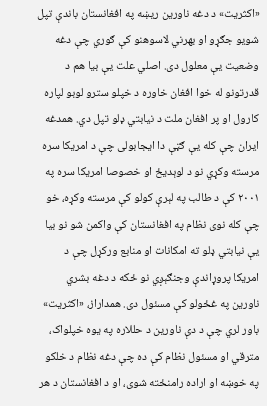«اکثریت» د دغه ناورین ريښه په افغانستان باندې تپل شويو جګړو او بهرني لاسوهنو کې ګوري چې دغه وضعیت یې معلول دی. اصلي علت یې بیا هم د قدرتونو له خوا افغان خاوره د خپلو سترو لوبو لپاره کارول او پر افغان ملت د نیابتي ډلو تپل دي. همدغه ايران چې کله یې ګټې دا ایجابولی چې د امریکا سره مرسته وکړي نو د لوېديځ او خصوصا امریکا سره په ۲۰۰۱ کې د طالب په لېرې کولو کې مرسته وکړه، خو چې کله نوی نظام په افغانستان کې واکمن شو نو بیا یې نیابتي ډلو ته امکانات او منابع ورکړل چې د امریکا پروړاندې وجنګېږي نو ځکه د دغه بشري ناورین په غځولو کې مسئول دی. همداراز، «اکثریت» باور لري چې د دې ناورین د حللاره په يوه خپلواک، مترقي او مسئول نظام کې ده چې دغه نظام د خلکو په خوښه او اراده رامنځته شوی، او د افغانستان د هر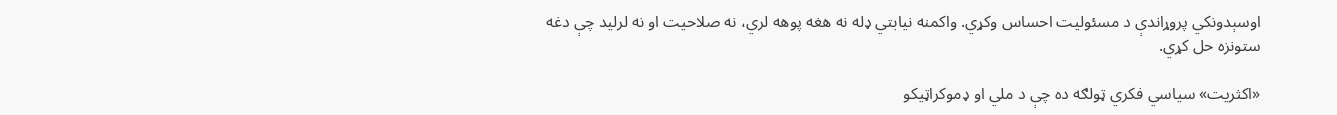اوسېدونکي پروړاندې د مسئولیت احساس وکړي. واکمنه نیابتي ډله نه هغه پوهه لري، نه صلاحيت او نه لرلید چې دغه ستونزه حل کړي.

«اکثریت» سیاسي فکري ټولګه ده چې د ملي او ډموکراټیکو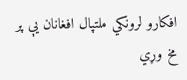افکارو لرونکي ملتپال افغانان یې پر مخ وړي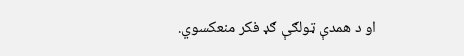او د همدې ټولګې ګډ فکر منعکسوي.